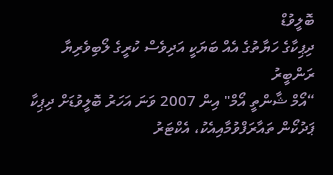ބޮލީވުޑް
ދިޕިކާގެ ހަޔާތުގެ އެއް ބަޔަކީ އަދިވެސް ކުރީގެ ލޯބިވެރިޔާ ރަންބީރު
“އޯމް ޝާންތީ އޯމް" އިން 2007 ވަނަ އަހަރު ބޮލީވުޑަށް ދިޕިކާ ޕަދުކޯން ތައާރަފްވުމާއިއެކު، އެކްޓަރު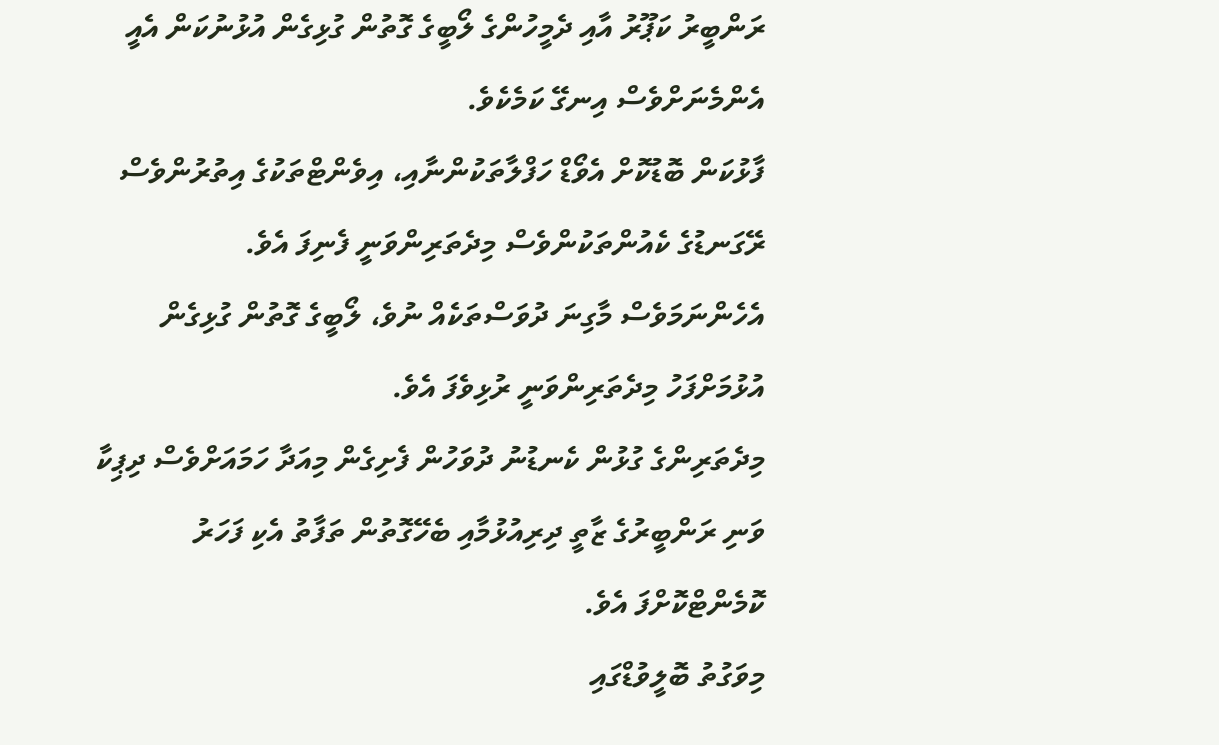ރަންބީރު ކަޕޫރު އާއި ދެމީހުންގެ ލޯބީގެ ގޮތުން ގުޅިގެން އުޅުނުކަން އެއީ އެންމެނަށްވެސް އިނގޭ ކަމެކެވެ.
ފާޅުކަން ބޮޑުކޮށް އެވޯޑް ހަފްލާތަކުންނާއި، އިވެންޓްތަކުގެ އިތުރުންވެސް ރޭގަނޑުގެ ކެއުންތަކުންވެސް މިދެތަރިންވަނީ ފެނިފަ އެވެ.
އެހެންނަމަވެސް މާގިނަ ދުވަސްތަކެއް ނުވެ، ލޯބީގެ ގޮތުން ގުޅިގެން އުޅުމަށްފަހު މިދެތަރިންވަނީ ރުޅިވެފަ އެވެ.
މިދެތަރިންގެ ގުޅުން ކެނޑުނު ދުވަހުން ފެށިގެން މިއަދާ ހަމައަށްވެސް ދިޕިކާ ވަނި ރަންބީރުގެ ޒާތީ ދިރިއުޅުމާއި ބެހޭގޮތުން ތަފާތު އެކި ފަހަރު ކޮމެންޓްކޮށްފަ އެވެ.
މިވަގުތު ބޮލީވުޑްގައި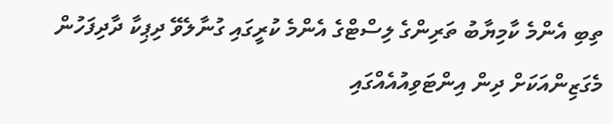ތިބި އެންމެ ކާމިޔާބު ތަރިންގެ ލިސްޓްގެ އެންމެ ކުރީގައި ގުނާލެވޭ ދިޕިކާ ދާދިފަހުން މެގަޒިންއަކަށް ދިން އިންޓަވިއުއެއްގައި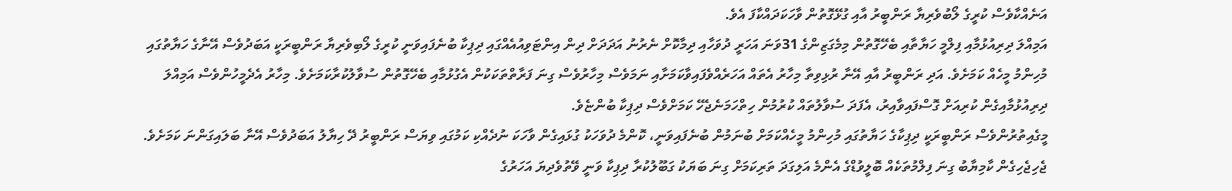އަނެއްކާވެސް ކުރީގެ ލޯބުވެރިޔާ ރަންބީރު އާއި ގުޅޭގޮތުން ވާހަކަދައްކާފަ އެވެ.
އަމިއްލަ ދިރިއުޅުމާއި ފިލްމީ ހަޔާތާއި ބެހޭގޮތުން މިމެގަޒިންގެ 31ވަނަ އަހަރީ ދުވަހާއި ދިމާކޮށް ނެރުނު އަދަދަށް ދިން އިންޓަވިއުއެއްގައި ދިޕިކާ ބުނެފައިވަނީ ކުރީގެ ލޯބިވެރިޔާ ރަންބީރަކީ އަބަދުވެސް އޭނާގެ ހަޔާތުގައި މުހިންމު މީހެއް ކަމަށެވެ. އަދި ރަންބީރު އާއި އޭނާ ރުޅިވިތާ މިހާރު އެތައް އަހަރެއްވެފައިވާކަމަށާއި ނަމަވެސް މިހާރުވެސް ގިނަ ފަރާތްތަކަކުން އެގުޅުމާއި ބެހޭގޮތުން ސުވާލުކުރާކަމަށެވެ. މިހާރު އެދެމީހުންވެސް އަމިއްލަ ދިރިއުޅުމާއިގެން ކުރިއަށް ގޮސްފައިވާއިރު، އެފަދަ ސުވާލުތައް ކުރުމުން ހިތްހަމަނެޖެހޭ ކަމަށްވެސް ދިޕިކާ ބުންޏެވެ.
މީގެއިތުރުންވެސް ރަންބީރަކީ ދިޕިކާގެ ހަޔާތުގައި މުހިންމު މީހެއްކަމަށް ބުނަމުން ބުނެފައިވަނީ، ކޮންމެ ދުވަހަކު ގުޅައިގެން ވާހަކަ ނުދެއްކި ކަމުގައި ވިޔަސް ރަންބީރު ދޭ ހިޔާލު އަބަދުވެސް އޭނާ ބަލައިގަންނަ ކަމަށެވެ.
ޖެހިޖެހިގެން ކާމިޔާބު ގިނަ ފިލްމުތަކެއް ބޮލީވުޑްގެ އެންމެ އަލިގަދަ ތަރިކަމަށް ގިނަ ބަޔަކު ގަބޫލުކުރާ ދިޕިކާ ވަނީ ވޭތުވެދިޔަ އަހަރުގެ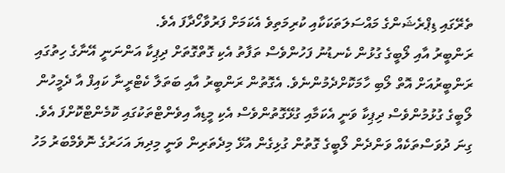ތެރޭގައި ޑިޕްރެޝަންގެ މައްސަލަތަކަކާއި ކުރިމަތިވެ އެކަމަށް ފަރުވާހޯދާފަ އެވެ.
ރަންބީރު އާއި ލޯބީގެ ގުޅުން ކެނޑުނު ފަހުންވެސް ތަފާތު އެކި ގޮތްގޮތަށް ދިޕިކާ އަންނަނީ އޭނާގެ ހިތުގައި ރަންބީރުއަށް އޮތް ލޯބި ހާމަކޮށްދެމުންނެވެ. އެގޮތުން ރަންބީރު އާއި ބަތަލާ ކެޓްރީނާ ކައިފް އާ ދެމީހުން ލޯބީގެ ގުޅުމުންވެސް ދިޕިކާ ވަނީ އެކަމާއި ގުޅޭގޮތުންވެސް އެކި މީޑިއާ އިވެންޓްތަކުގައި ކޮމެންޓްކޮށްފަ އެވެ.
ގިނަ ދުވަސްތަކެއް ވަންދެން ލޯބީގެ ގޮތުން ގުޅިގެން އުޅޭ މިދެތަރިން ވަނީ މިދިޔަ އަހަރުގެ ނޮވެމްބަރު މަހު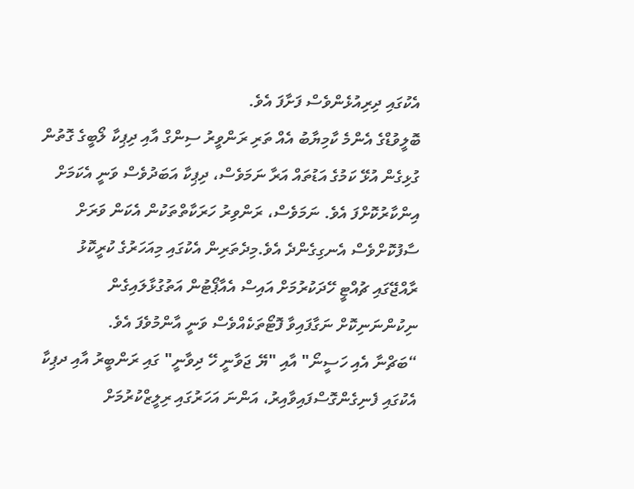އެކުގައި ދިރިއުޅެންވެސް ފަށާފަ އެވެ.
ބޮލީވުޑްގެ އެންމެ ކާމިޔާބު އެއް ތަރި ރަންވީރު ސިންގް އާއި ދިޕިކާ ލޯބީގެ ގޮތުން ގުޅިގެން އުޅޭ ކަމުގެ އަޑުތައް އަރާ ނަމަވެސް، ދިޕިކާ އަބަދުވެސް ވަނީ އެކަމަށް އިންކާރުކޮށްފަ އެވެ. ނަމަވެސް، ރަންވިރު ހަރަކާތްތަކުން އެކަން ވަރަށް ސާފުކޮށްވެސް އެނގިގެންދެ އެވެ.މިދެތަރިން އެކުގައި މިއަހަރުގެ ކުރީކޮޅު ރާއްޖޭގައި ޗުއްޓީ ހޭދަކުރުމަށް އައިސް އެއާޕޯޓުން އަތުގުޅާލައިގެން ނިކުންނަނިކޮށް ނަގާފައިވާ ފޮޓޯތަކެއްވެސް ވަނީ އާންމުވެފަ އެވެ.
“ބަޗްނާ އެއި ހަސީނޯ" އާއި "ޔޭ ޖަވާނީ ހޭ ދިވާނީ" ގައި ރަންބީރު އާއި ދޕިކާ އެކުގައި ފެނިގެންގޮސްފައިވާއިރު، އަންނަ އަހަރުގައި ރިލީޒްކުރުމަށް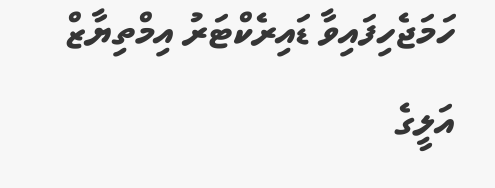ހަމަޖެހިފައިވާ ޑައިރެކްޓަރު އިމްތިޔާޒް އަލީގެ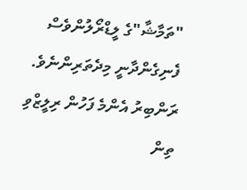"ތަމާޝާ"ގެ ލީޑްރޯލުންވެސް ފެނިގެންދާނީ މިދެތަރިންނެވެ.
ރަންބިރު އެންމެ ފަހުން ރިލީޒްވި ތިން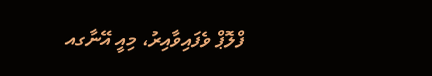ފްލޮޕް ވެފައިވާއިރު، މިއީ އޭނާގއ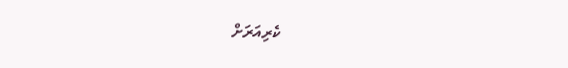ކެރިއަރަށް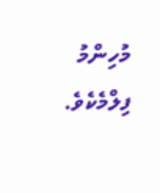މުހިންމު ފިލްމެކެވެ.